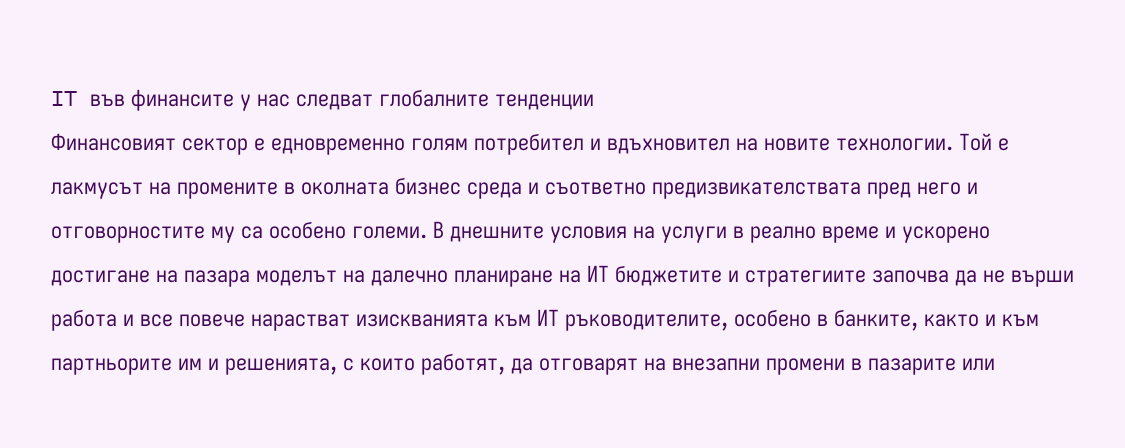IT във финансите у нас следват глобалните тенденции
Финансовият сектор е едновременно голям потребител и вдъхновител на новите технологии. Той е лакмусът на промените в околната бизнес среда и съответно предизвикателствата пред него и отговорностите му са особено големи. В днешните условия на услуги в реално време и ускорено достигане на пазара моделът на далечно планиране на ИТ бюджетите и стратегиите започва да не върши работа и все повече нарастват изискванията към ИТ ръководителите, особено в банките, както и към партньорите им и решенията, с които работят, да отговарят на внезапни промени в пазарите или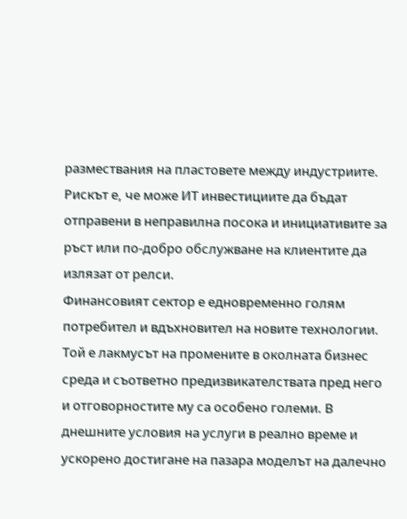размествания на пластовете между индустриите. Рискът е, че може ИТ инвестициите да бъдат отправени в неправилна посока и инициативите за ръст или по-добро обслужване на клиентите да излязат от релси.
Финансовият сектор е едновременно голям потребител и вдъхновител на новите технологии. Той е лакмусът на промените в околната бизнес среда и съответно предизвикателствата пред него и отговорностите му са особено големи. В днешните условия на услуги в реално време и ускорено достигане на пазара моделът на далечно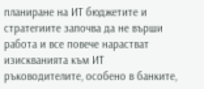планиране на ИТ бюджетите и стратегиите започва да не върши работа и все повече нарастват изискванията към ИТ ръководителите, особено в банките,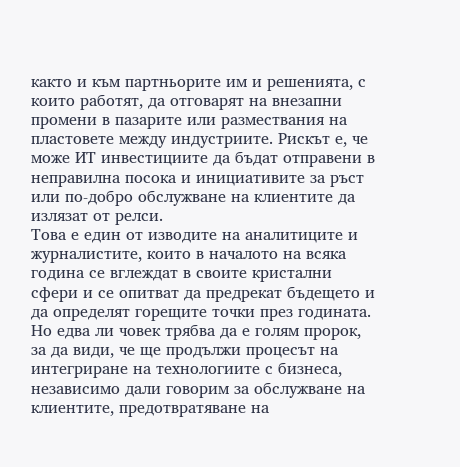както и към партньорите им и решенията, с които работят, да отговарят на внезапни промени в пазарите или размествания на пластовете между индустриите. Рискът е, че може ИТ инвестициите да бъдат отправени в неправилна посока и инициативите за ръст или по-добро обслужване на клиентите да излязат от релси.
Това е един от изводите на аналитиците и журналистите, които в началото на всяка година се вглеждат в своите кристални сфери и се опитват да предрекат бъдещето и да определят горещите точки през годината. Но едва ли човек трябва да е голям пророк, за да види, че ще продължи процесът на интегриране на технологиите с бизнеса, независимо дали говорим за обслужване на клиентите, предотвратяване на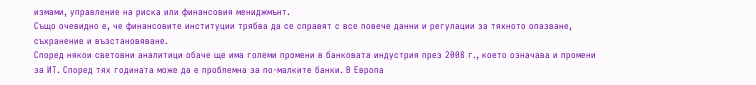измами, управление на риска или финансовия мениджмънт.
Също очевидно е, че финансовите институции трябва да се справят с все повече данни и регулации за тяхното опазване, съхранение и възстановяване.
Според някои световни аналитици обаче ще има големи промени в банковата индустрия през 2008 г., което означава и промени за ИТ. Според тях годината може да е проблемна за по-малките банки. В Европа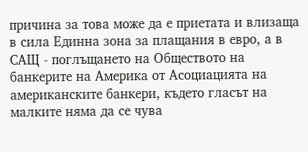причина за това може да е приетата и влизаща в сила Единна зона за плащания в евро, а в САЩ - поглъщането на Обществото на банкерите на Америка от Асоциацията на американските банкери, където гласът на малките няма да се чува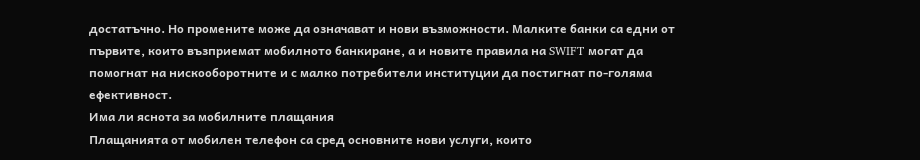достатъчно. Но промените може да означават и нови възможности. Малките банки са едни от първите, които възприемат мобилното банкиране, а и новите правила на SWIFT могат да помогнат на нискооборотните и с малко потребители институции да постигнат по-голяма ефективност.
Има ли яснота за мобилните плащания
Плащанията от мобилен телефон са сред основните нови услуги, които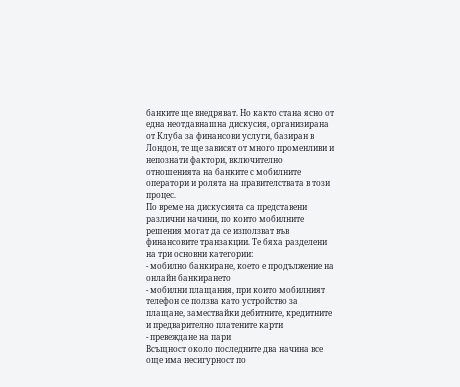банките ще внедряват. Но както стана ясно от една неотдавнашна дискусия, организирана от Клуба за финансови услуги, базиран в Лондон, те ще зависят от много променливи и непознати фактори, включително отношенията на банките с мобилните оператори и ролята на правителствата в този процес.
По време на дискусията са представени различни начини, по които мобилните решения могат да се използват във финансовите транзакции. Те бяха разделени на три основни категории:
- мобилно банкиране, което е продължение на онлайн банкирането
- мобилни плащания, при които мобилният телефон се ползва като устройство за плащане, замествайки дебитните, кредитните и предварително платените карти
- превеждане на пари
Всъщност около последните два начина все още има несигурност по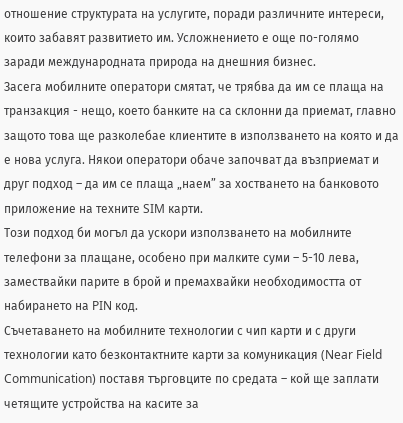отношение структурата на услугите, поради различните интереси, които забавят развитието им. Усложнението е още по-голямо заради международната природа на днешния бизнес.
Засега мобилните оператори смятат, че трябва да им се плаща на транзакция - нещо, което банките на са склонни да приемат, главно защото това ще разколебае клиентите в използването на която и да е нова услуга. Някои оператори обаче започват да възприемат и друг подход – да им се плаща „наем” за хостването на банковото приложение на техните SIM карти.
Този подход би могъл да ускори използването на мобилните телефони за плащане, особено при малките суми – 5-10 лева, замествайки парите в брой и премахвайки необходимостта от набирането на PIN код.
Съчетаването на мобилните технологии с чип карти и с други технологии като безконтактните карти за комуникация (Near Field Communication) поставя търговците по средата – кой ще заплати четящите устройства на касите за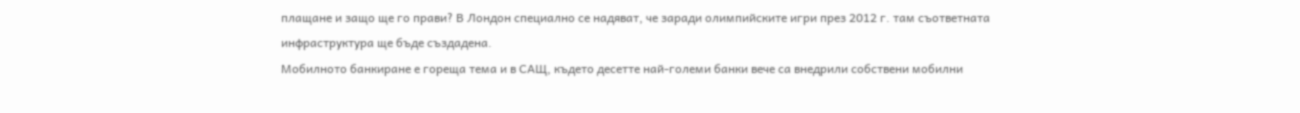плащане и защо ще го прави? В Лондон специално се надяват, че заради олимпийските игри през 2012 г. там съответната инфраструктура ще бъде създадена.
Мобилното банкиране е гореща тема и в САЩ, където десетте най-големи банки вече са внедрили собствени мобилни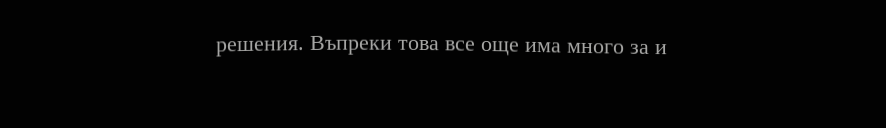решения. Въпреки това все още има много за и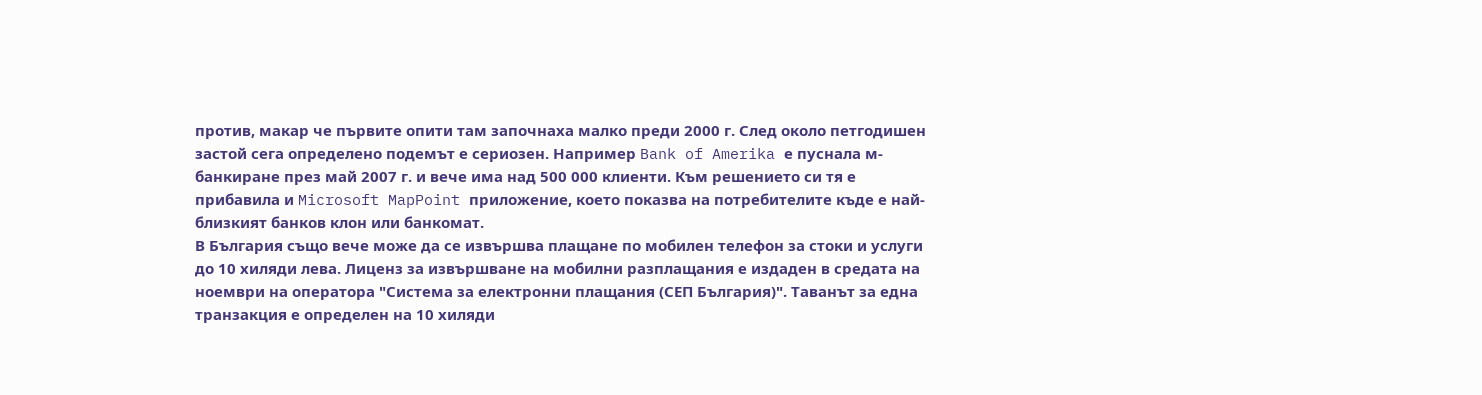против, макар че първите опити там започнаха малко преди 2000 г. След около петгодишен застой сега определено подемът е сериозен. Например Bank of Amerika е пуснала м-банкиране през май 2007 г. и вече има над 500 000 клиенти. Към решението си тя е прибавила и Microsoft MapPoint приложение, което показва на потребителите къде е най-близкият банков клон или банкомат.
В България също вече може да се извършва плащане по мобилен телефон за стоки и услуги до 10 хиляди лева. Лиценз за извършване на мобилни разплащания е издаден в средата на ноември на оператора "Система за електронни плащания (СЕП България)". Таванът за една транзакция е определен на 10 хиляди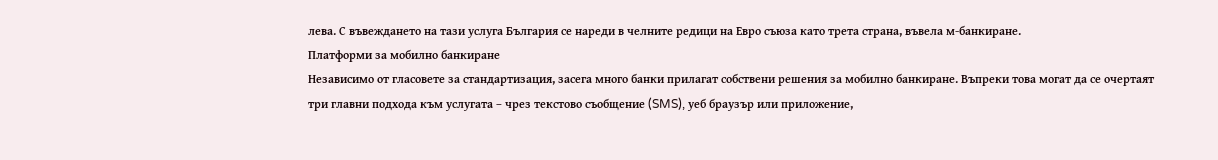лева. С въвеждането на тази услуга България се нареди в челните редици на Евро съюза като трета страна, въвела м-банкиране.
Платформи за мобилно банкиране
Независимо от гласовете за стандартизация, засега много банки прилагат собствени решения за мобилно банкиране. Въпреки това могат да се очертаят три главни подхода към услугата – чрез текстово съобщение (SMS), уеб браузър или приложение,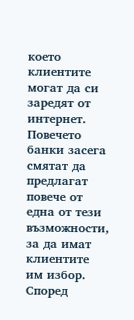което клиентите могат да си заредят от интернет. Повечето банки засега смятат да предлагат повече от една от тези възможности, за да имат клиентите им избор. Според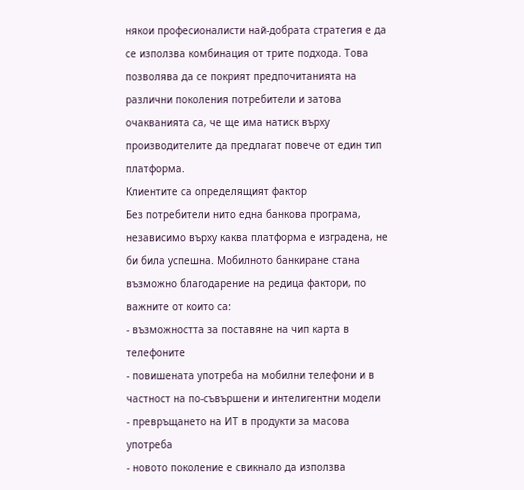някои професионалисти най-добрата стратегия е да се използва комбинация от трите подхода. Това позволява да се покрият предпочитанията на различни поколения потребители и затова очакванията са, че ще има натиск върху производителите да предлагат повече от един тип платформа.
Клиентите са определящият фактор
Без потребители нито една банкова програма, независимо върху каква платформа е изградена, не би била успешна. Мобилното банкиране стана възможно благодарение на редица фактори, по важните от които са:
- възможността за поставяне на чип карта в телефоните
- повишената употреба на мобилни телефони и в частност на по-съвършени и интелигентни модели
- превръщането на ИТ в продукти за масова употреба
- новото поколение е свикнало да използва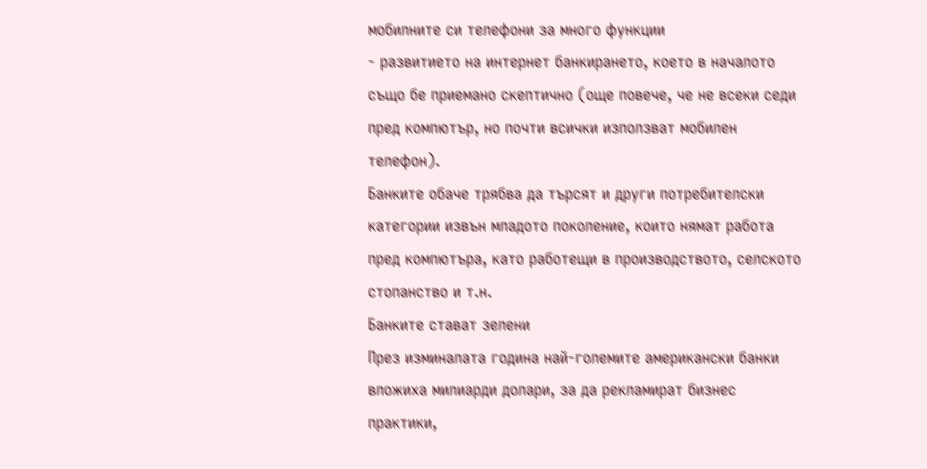мобилните си телефони за много функции
- развитието на интернет банкирането, което в началото също бе приемано скептично (още повече, че не всеки седи пред компютър, но почти всички използват мобилен телефон).
Банките обаче трябва да търсят и други потребителски категории извън младото поколение, които нямат работа пред компютъра, като работещи в производството, селското стопанство и т.н.
Банките стават зелени
През изминалата година най-големите американски банки вложиха милиарди долари, за да рекламират бизнес практики,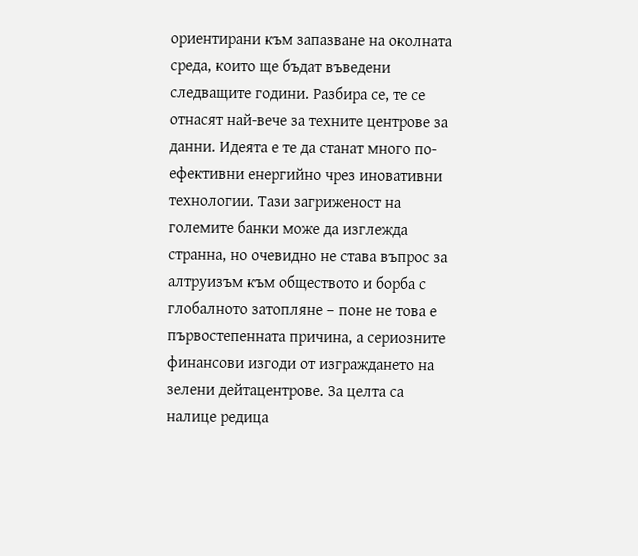ориентирани към запазване на околната среда, които ще бъдат въведени следващите години. Разбира се, те се отнасят най-вече за техните центрове за данни. Идеята е те да станат много по-ефективни енергийно чрез иновативни технологии. Тази загриженост на големите банки може да изглежда странна, но очевидно не става въпрос за алтруизъм към обществото и борба с глобалното затопляне – поне не това е първостепенната причина, а сериозните финансови изгоди от изграждането на зелени дейтацентрове. За целта са налице редица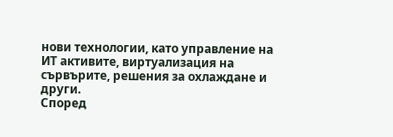нови технологии, като управление на ИТ активите, виртуализация на сървърите, решения за охлаждане и други.
Според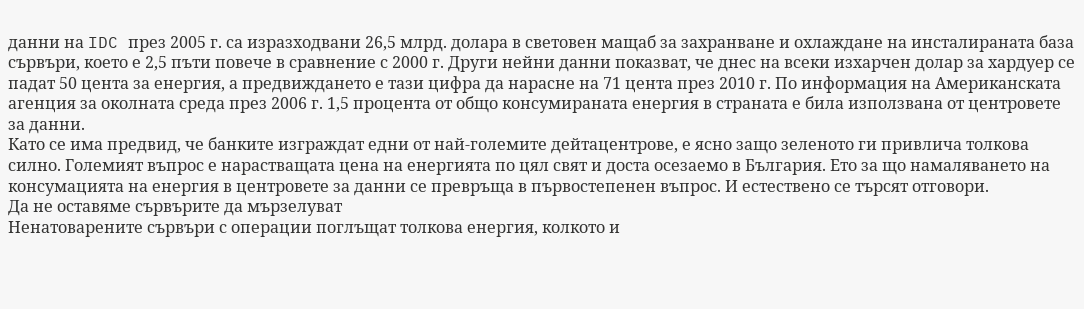данни на IDC през 2005 г. са изразходвани 26,5 млрд. долара в световен мащаб за захранване и охлаждане на инсталираната база сървъри, което е 2,5 пъти повече в сравнение с 2000 г. Други нейни данни показват, че днес на всеки изхарчен долар за хардуер се падат 50 цента за енергия, а предвиждането е тази цифра да нарасне на 71 цента през 2010 г. По информация на Американската агенция за околната среда през 2006 г. 1,5 процента от общо консумираната енергия в страната е била използвана от центровете за данни.
Като се има предвид, че банките изграждат едни от най-големите дейтацентрове, е ясно защо зеленото ги привлича толкова силно. Големият въпрос е нарастващата цена на енергията по цял свят и доста осезаемо в България. Ето за що намаляването на консумацията на енергия в центровете за данни се превръща в първостепенен въпрос. И естествено се търсят отговори.
Да не оставяме сървърите да мързелуват
Ненатоварените сървъри с операции поглъщат толкова енергия, колкото и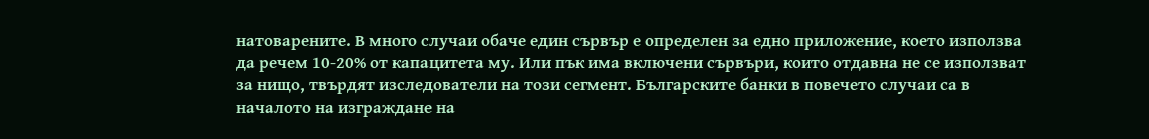натоварените. В много случаи обаче един сървър е определен за едно приложение, което използва да речем 10-20% от капацитета му. Или пък има включени сървъри, които отдавна не се използват за нищо, твърдят изследователи на този сегмент. Българските банки в повечето случаи са в началото на изграждане на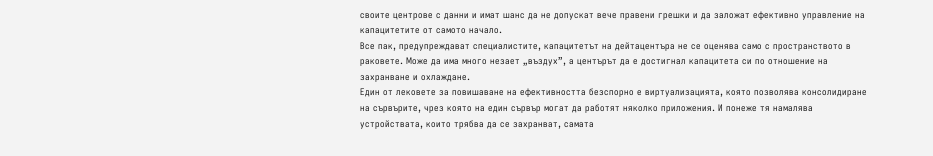своите центрове с данни и имат шанс да не допускат вече правени грешки и да заложат ефективно управление на капацитетите от самото начало.
Все пак, предупреждават специалистите, капацитетът на дейтацентъра не се оценява само с пространството в раковете. Може да има много незает „въздух”, а центърът да е достигнал капацитета си по отношение на захранване и охлаждане.
Един от лековете за повишаване на ефективността безспорно е виртуализацията, която позволява консолидиране на сървърите, чрез която на един сървър могат да работят няколко приложения. И понеже тя намалява устройствата, които трябва да се захранват, самата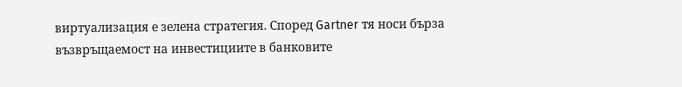виртуализация е зелена стратегия. Според Gartner тя носи бърза възвръщаемост на инвестициите в банковите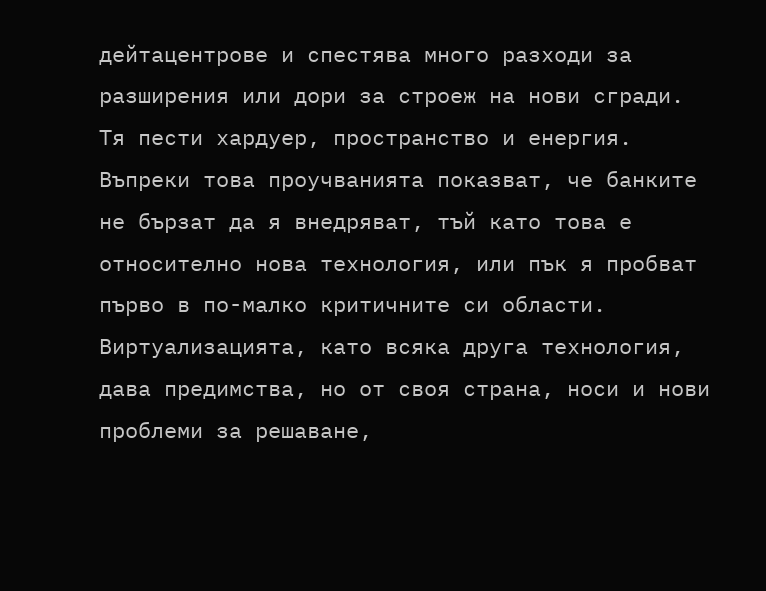дейтацентрове и спестява много разходи за разширения или дори за строеж на нови сгради. Тя пести хардуер, пространство и енергия.
Въпреки това проучванията показват, че банките не бързат да я внедряват, тъй като това е относително нова технология, или пък я пробват първо в по-малко критичните си области.
Виртуализацията, като всяка друга технология, дава предимства, но от своя страна, носи и нови проблеми за решаване,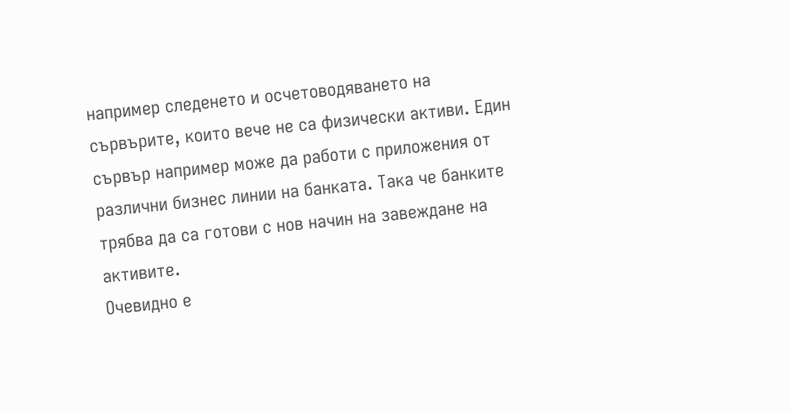например следенето и осчетоводяването на сървърите, които вече не са физически активи. Един сървър например може да работи с приложения от различни бизнес линии на банката. Така че банките трябва да са готови с нов начин на завеждане на активите.
Очевидно е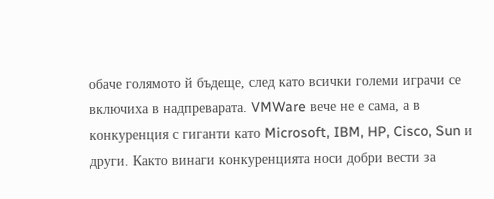обаче голямото й бъдеще, след като всички големи играчи се включиха в надпреварата. VMWare вече не е сама, а в конкуренция с гиганти като Microsoft, IBM, HP, Cisco, Sun и други. Както винаги конкуренцията носи добри вести за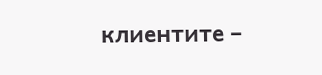клиентите –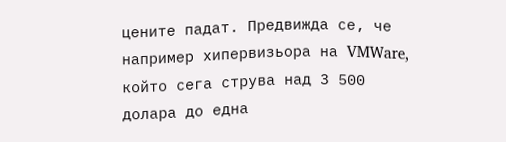цените падат. Предвижда се, че например хипервизьора на VMWare, който сега струва над 3 500 долара до една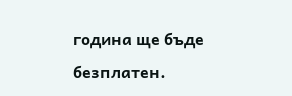година ще бъде безплатен.